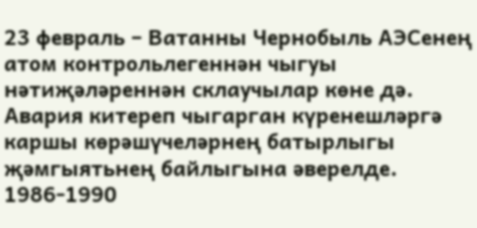23 февраль – Ватанны Чернобыль АЭСенең атом контрольлегеннән чыгуы нәтиҗәләреннән склаучылар көне дә. Авария китереп чыгарган күренешләргә каршы көрәшүчеләрнең батырлыгы җәмгыятьнең байлыгына әверелде. 1986-1990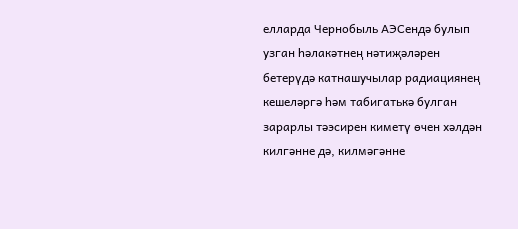елларда Чернобыль АЭСендә булып узган һәлакәтнең нәтиҗәләрен бетерүдә катнашучылар радиациянең кешеләргә һәм табигатькә булган зарарлы тәэсирен киметү өчен хәлдән килгәнне дә, килмәгәнне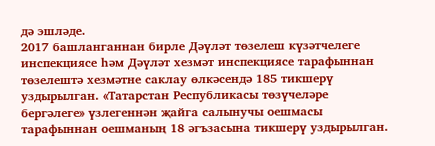дә эшләде.
2017 башланганнан бирле Дәүләт төзелеш күзәтчелеге инспекциясе һәм Дәүләт хезмәт инспекциясе тарафыннан төзелештә хезмәтне саклау өлкәсендә 185 тикшерү уздырылган. «Татарстан Республикасы төзүчеләре бергәлеге» үзлегеннән җайга салынучы оешмасы тарафыннан оешманың 18 әгъзасына тикшерү уздырылган.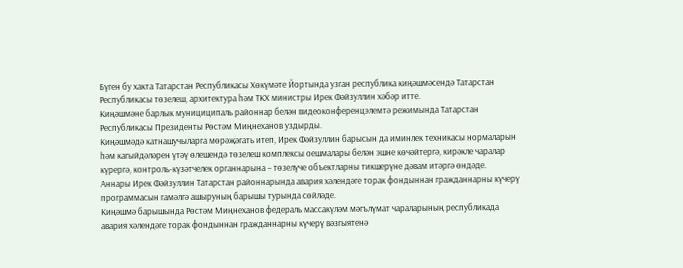Бүген бу хакта Татарстан Республикасы Хөкүмәте Йортында узган республика киңәшмәсендә Татарстан Республикасы төзелеш, архитектура һәм ТКХ министры Ирек Фәйзуллин хәбәр итте.
Киңәшмәне барлык мунициципаль районнар белән видеоконференцэлемтә режимында Татарстан Республикасы Президенты Рөстәм Миңнеханов уздырды.
Киңәшмәдә катнашучыларга мөрәҗәгать итеп, Ирек Фәйзуллин барысын да иминлек техникасы нормаларын һәм кагыйдәләрен үтәү өлешендә төзелеш комплексы оешмалары белән эшне көчәйтергә, кирәкле чаралар күрергә, контроль-күзәтчелек органнарына – төзелүче объектларны тикшерүне дәвам итәргә өндәде.
Аннары Ирек Фәйзуллин Татарстан районнарында авария хәлендәге торак фондыннан гражданнарны күчерү программасын гамәлгә ашыруның барышы турында сөйләде.
Киңәшмә барышында Рөстәм Миңнеханов федераль массакүләм мәгълүмат чараларының республикада авария хәлендәге торак фондыннан гражданнарны күчерү вәзгыятенә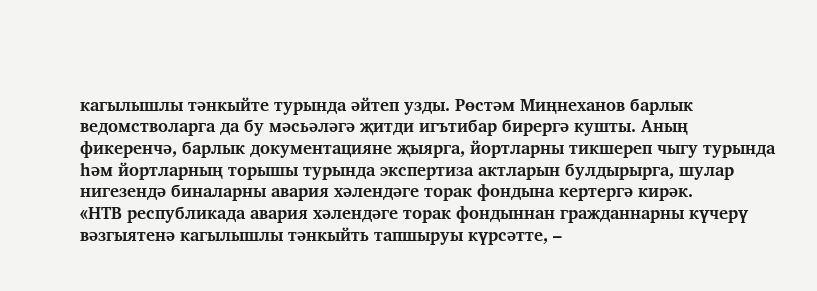кагылышлы тәнкыйте турында әйтеп узды. Рөстәм Миңнеханов барлык ведомстволарга да бу мәсьәләгә җитди игътибар бирергә кушты. Аның фикеренчә, барлык документацияне җыярга, йортларны тикшереп чыгу турында һәм йортларның торышы турында экспертиза актларын булдырырга, шулар нигезендә биналарны авария хәлендәге торак фондына кертергә кирәк.
«НТВ республикада авария хәлендәге торак фондыннан гражданнарны күчерү вәзгыятенә кагылышлы тәнкыйть тапшыруы күрсәтте, –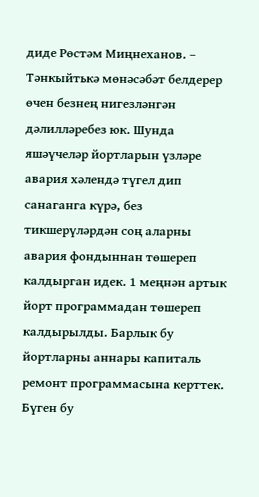диде Рөстәм Миңнеханов. – Тәнкыйтькә мөнәсәбәт белдерер өчен безнең нигезләнгән дәлилләребез юк. Шунда яшәүчеләр йортларын үзләре авария хәлендә түгел дип санаганга күрә, без тикшерүләрдән соң аларны авария фондыннан төшереп калдырган идек. 1 меңнән артык йорт программадан төшереп калдырылды. Барлык бу йортларны аннары капиталь ремонт программасына керттек. Бүген бу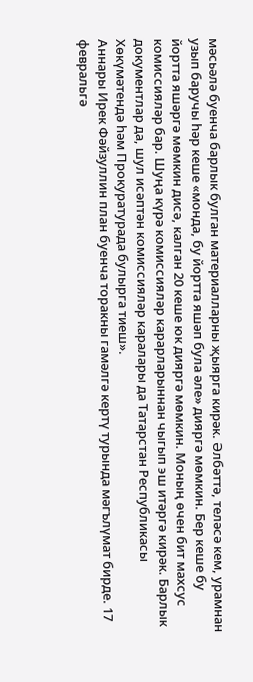мәсьәлә буенча барлык булган материалларны җыярга кирәк. Әлбәттә, теләсә кем, урамнан узып баручы һәр кеше «монда, бу йортта яшәп була әле» дияргә мөмкин. Бер кеше бу йортта яшәргә мөмкин дисә, калган 20 кеше юк дияргә мөмкин. Моның өчен бит махсус комиссияләр бар. Шуңа күрә комиссияләр карарларыннан чыгып эш итәргә кирәк. Барлык документлар да, шул исәптән комиссияләр каралары да Татарстан Республикасы Хөкүмәтендә һәм Прокуратурада булырга тиеш».
Аннары Ирек Фәйзуллин план буенча торакны гамәлгә кертү турында мәгълүмат бирде. 17 февральгә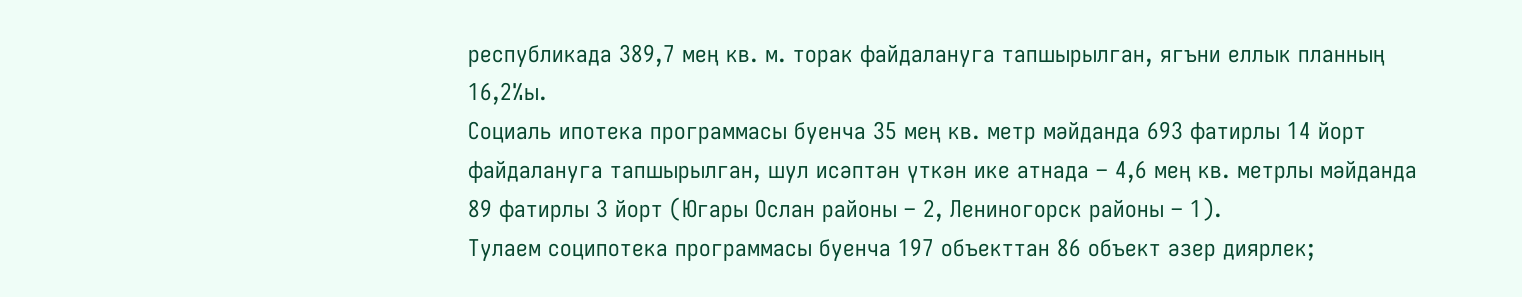республикада 389,7 мең кв. м. торак файдалануга тапшырылган, ягъни еллык планның 16,2%ы.
Социаль ипотека программасы буенча 35 мең кв. метр мәйданда 693 фатирлы 14 йорт файдалануга тапшырылган, шул исәптән үткән ике атнада – 4,6 мең кв. метрлы мәйданда 89 фатирлы 3 йорт (Югары Ослан районы – 2, Лениногорск районы – 1).
Тулаем соципотека программасы буенча 197 объекттан 86 объект әзер диярлек;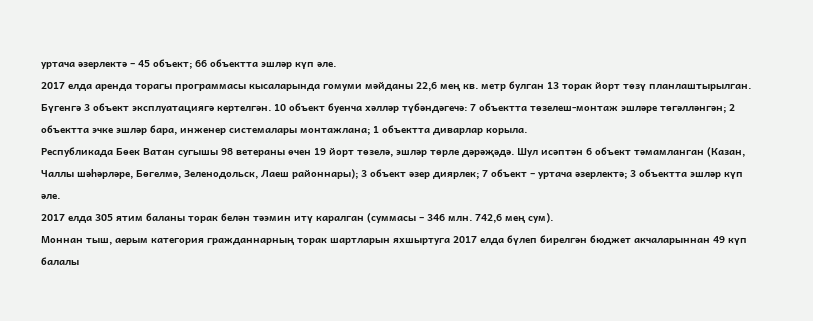уртача әзерлектә – 45 объект; 66 объектта эшләр күп әле.
2017 елда аренда торагы программасы кысаларында гомуми мәйданы 22,6 мең кв. метр булган 13 торак йорт төзү планлаштырылган. Бүгенгә 3 объект эксплуатациягә кертелгән. 10 объект буенча хәлләр түбәндәгечә: 7 объектта төзелеш-монтаж эшләре төгәлләнгән; 2 объектта эчке эшләр бара, инженер системалары монтажлана; 1 объектта диварлар корыла.
Республикада Бөек Ватан сугышы 98 ветераны өчен 19 йорт төзелә, эшләр төрле дәрәҗәдә. Шул исәптән 6 объект тәмамланган (Казан, Чаллы шәһәрләре, Бөгелмә, Зеленодольск, Лаеш районнары); 3 объект әзер диярлек; 7 объект – уртача әзерлектә; 3 объектта эшләр күп әле.
2017 елда 305 ятим баланы торак белән тәэмин итү каралган (суммасы – 346 млн. 742,6 мең сум).
Моннан тыш, аерым категория гражданнарның торак шартларын яхшыртуга 2017 елда бүлеп бирелгән бюджет акчаларыннан 49 күп балалы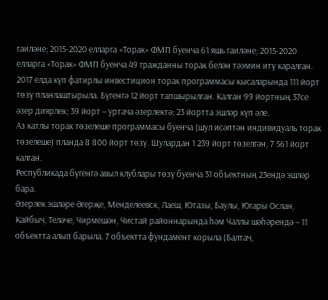гаиләне; 2015-2020 елларга «Торак» ФМП буенча 61 яшь гаиләне; 2015-2020 елларга «Торак» ФМП буенча 49 гражданны торак белән тәэмин итү каралган.
2017 елда күп фатирлы инвестицион торак программасы кысаларында 111 йорт төзү планлаштырыла. Бүгенгә 12 йорт тапшырылган. Калган 99 йортның 37се әзер диярлек; 39 йорт – уртача әзерлектә; 23 йортта эшләр күп әле.
Аз катлы торак төзелеше программасы буенча (шул исәптән индивидуаль торак төзелеше) планда 8 800 йорт төзү. Шулардан 1 239 йорт төзелгән, 7 561 йорт калган.
Республикада бүгенгә авыл клублары төзү буенча 31 объектның 23ендә эшләр бара.
Әзерлек эшләре Әгерҗе, Менделеевск, Лаеш, Ютазы, Баулы, Югары Ослан, Кайбыч, Теләче, Чирмешән, Чистай районнарында һәм Чаллы шәһәрендә – 11 объектта алып барыла. 7 объектта фундамент корыла (Балтач,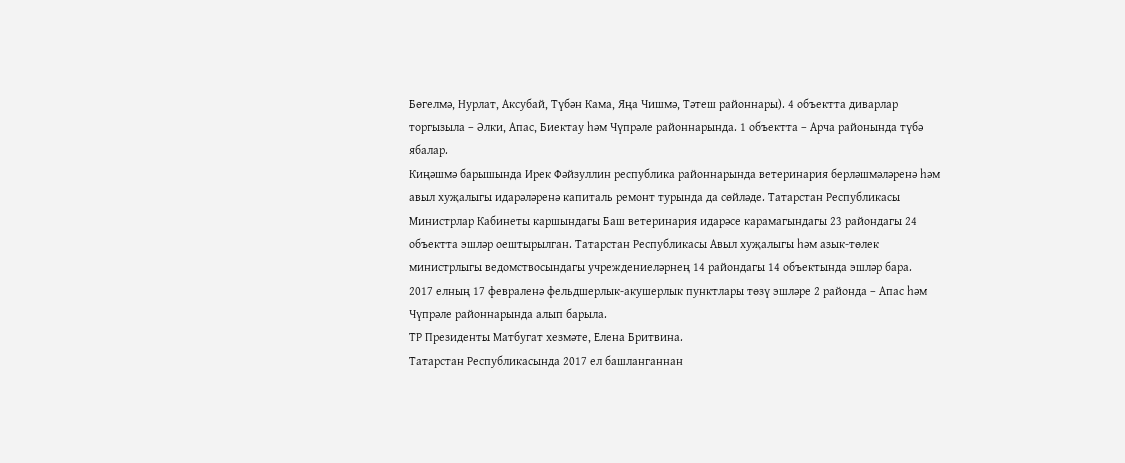Бөгелмә, Нурлат, Аксубай, Түбән Кама, Яңа Чишмә, Тәтеш районнары). 4 объектта диварлар торгызыла – Әлки, Апас, Биектау һәм Чүпрәле районнарында. 1 объектта – Арча районында түбә ябалар.
Киңәшмә барышында Ирек Фәйзуллин республика районнарында ветеринария берләшмәләренә һәм авыл хуҗалыгы идарәләренә капиталь ремонт турында да сөйләде. Татарстан Республикасы Министрлар Кабинеты каршындагы Баш ветеринария идарәсе карамагындагы 23 райондагы 24 объектта эшләр оештырылган. Татарстан Республикасы Авыл хуҗалыгы һәм азык-төлек министрлыгы ведомствосындагы учреждениеләрнең 14 райондагы 14 объектында эшләр бара.
2017 елның 17 февраленә фельдшерлык-акушерлык пунктлары төзү эшләре 2 районда – Апас һәм Чүпрәле районнарында алып барыла.
ТР Президенты Матбугат хезмәте, Елена Бритвина.
Татарстан Республикасында 2017 ел башланганнан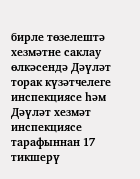бирле төзелештә хезмәтне саклау өлкәсендә Дәүләт торак күзәтчелеге инспекциясе һәм Дәүләт хезмәт инспекциясе тарафыннан 17 тикшерү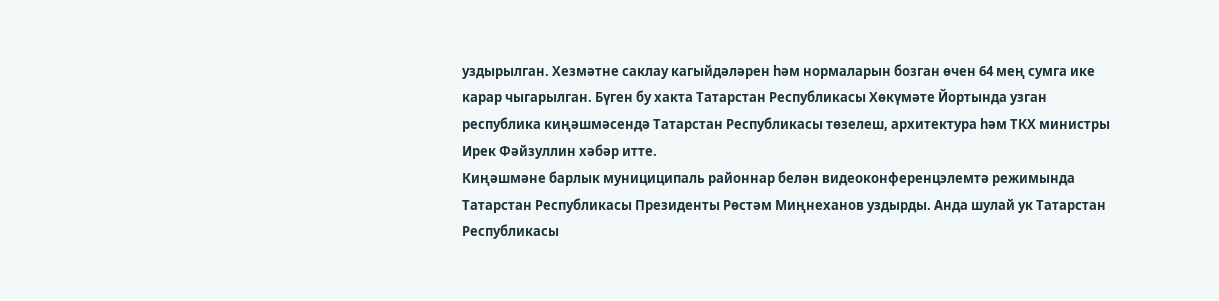уздырылган. Хезмәтне саклау кагыйдәләрен һәм нормаларын бозган өчен 64 мең сумга ике карар чыгарылган. Бүген бу хакта Татарстан Республикасы Хөкүмәте Йортында узган республика киңәшмәсендә Татарстан Республикасы төзелеш, архитектура һәм ТКХ министры Ирек Фәйзуллин хәбәр итте.
Киңәшмәне барлык мунициципаль районнар белән видеоконференцэлемтә режимында Татарстан Республикасы Президенты Рөстәм Миңнеханов уздырды. Анда шулай ук Татарстан Республикасы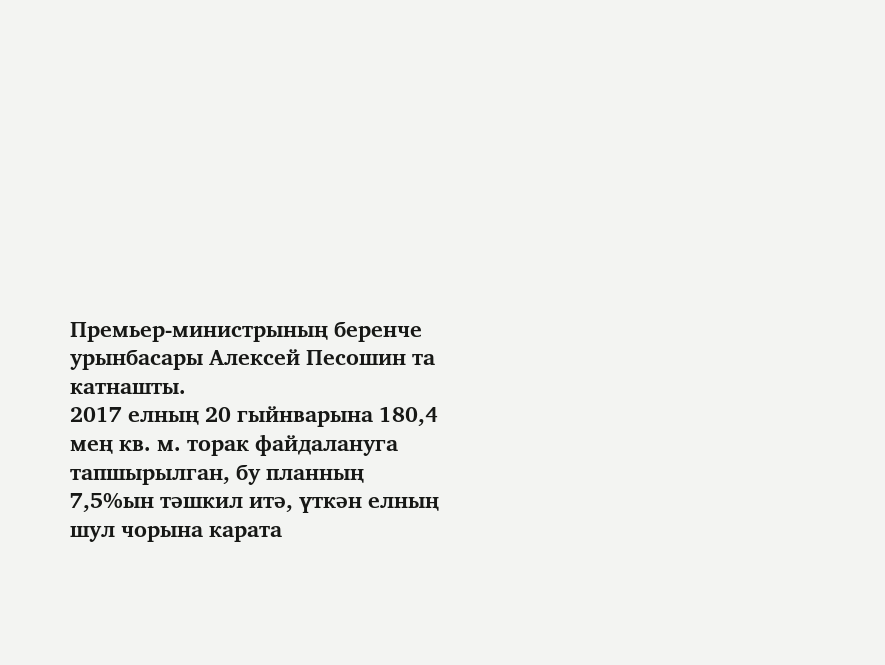Премьер-министрының беренче урынбасары Алексей Песошин та катнашты.
2017 елның 20 гыйнварына 180,4 мең кв. м. торак файдалануга тапшырылган, бу планның 7,5%ын тәшкил итә, үткән елның шул чорына карата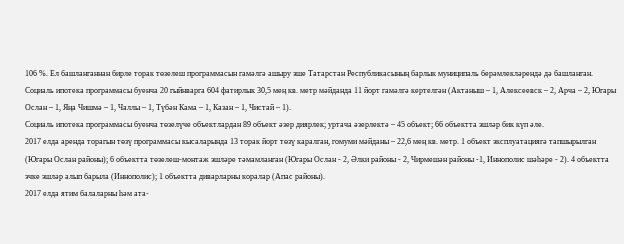106 %. Ел башланганнан бирле торак төзелеш программасын гамәлгә ашыру эше Татарстан Республикасының барлык муниципаль берәмлекләрендә дә башланган.
Социаль ипотека программасы буенча 20 гыйнварга 604 фатирлык 30,5 мең кв. метр мәйданда 11 йорт гамәлгә кертелгән (Актаныш – 1, Алексеевск – 2, Арча – 2, Югары Ослан – 1, Яңа Чишмә – 1, Чаллы – 1, Түбән Кама – 1, Казан – 1, Чистай – 1).
Социаль ипотека программасы буенча төзелүче объектлардан 89 объект әзер диярлек; уртача әзерлектә – 45 объект; 66 объектта эшләр бик күп әле.
2017 елда аренда торагын төзү программасы кысаларында 13 торак йорт төзү каралган, гомуми мәйданы – 22,6 мең кв. метр. 1 объект эксплуатациягә тапшырылган (Югары Ослан районы); 6 объектта төзелеш-монтаж эшләре тәмамланган (Югары Ослан - 2, Әлки районы - 2, Чирмешән районы -1, Иннополис шәһәре - 2). 4 объектта эчке эшләр алып барыла (Иннополис); 1 объектта диварларны коралар (Апас районы).
2017 елда ятим балаларны һәм ата-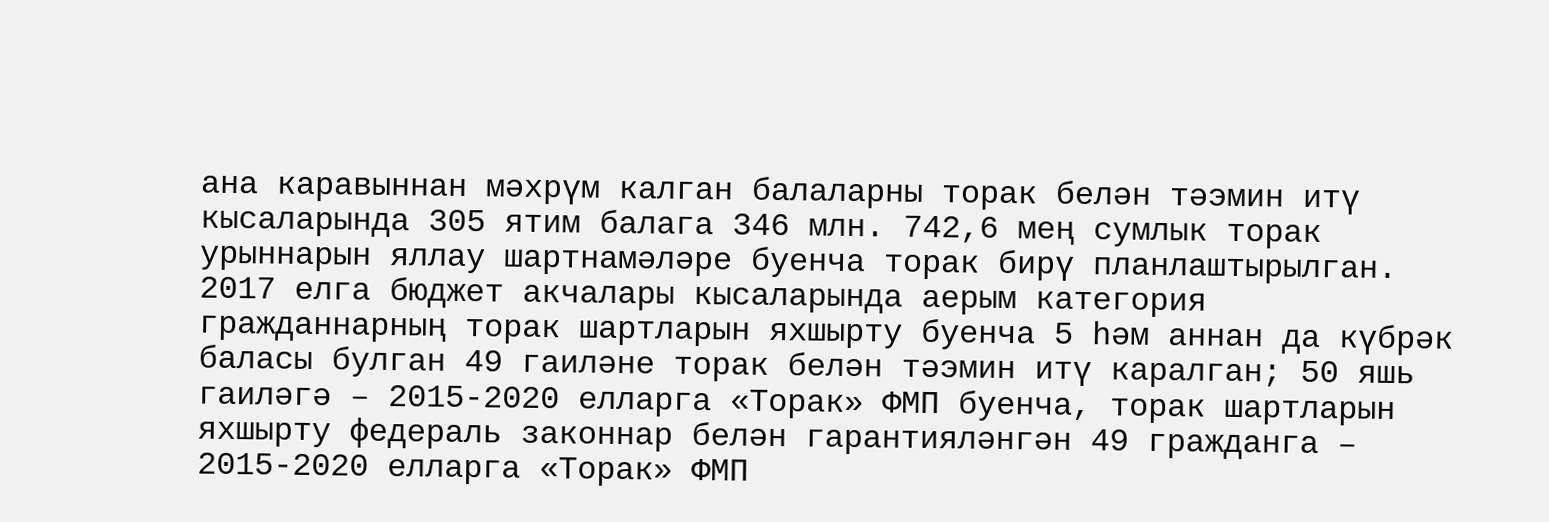ана каравыннан мәхрүм калган балаларны торак белән тәэмин итү кысаларында 305 ятим балага 346 млн. 742,6 мең сумлык торак урыннарын яллау шартнамәләре буенча торак бирү планлаштырылган.
2017 елга бюджет акчалары кысаларында аерым категория гражданнарның торак шартларын яхшырту буенча 5 һәм аннан да күбрәк баласы булган 49 гаиләне торак белән тәэмин итү каралган; 50 яшь гаиләгә – 2015-2020 елларга «Торак» ФМП буенча, торак шартларын яхшырту федераль законнар белән гарантияләнгән 49 гражданга – 2015-2020 елларга «Торак» ФМП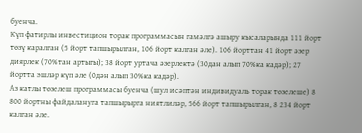буенча.
Күп фатирлы инвестицион торак программасын гамәлгә ашыру кысаларында 111 йорт төзү каралган (5 йорт тапшырылган, 106 йорт калган әле). 106 йорттан 41 йорт әзер диярлек (70%тан артыгы); 38 йорт уртача әзерлектә (30дан алып 70%ка кадәр); 27 йортта эшләр күп әле (0дән алып 30%ка кадәр).
Аз катлы төзелеш программасы буенча (шул исәптән индивидуаль торак төзелеше) 8 800 йортны файдалануга тапшырырга ниятлиләр, 566 йорт тапшырылган, 8 234 йорт калган әле.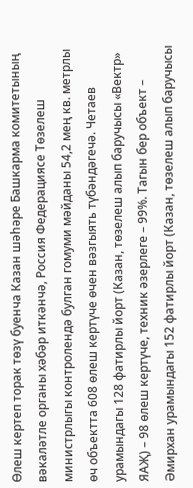Өлеш кертеп торак төзү буенча Казан шәһәре Башкарма комитетының вәкаләтле органы хәбәр иткәнчә, Россия Федерациясе Төзелеш министрлыгы контролендә булган гомуми мәйданы 54,2 мең кв. метрлы өч объектта 608 өлеш кертүче өчен вәзгыять түбәндәгечә. Четаев урамындагы 128 фатирлы йорт (Казан, төзелеш алып баручысы «Вектр» ЯАҖ) – 98 өлеш кертүче, техник әзерлеге – 99%. Тагын бер объект – Әмирхан урамындагы 152 фатирлы йорт (Казан, төзелеш алып баручысы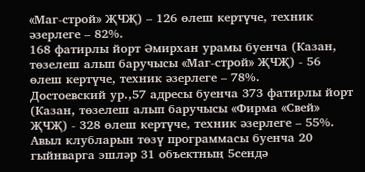«Маг-строй» ҖЧҖ) – 126 өлеш кертүче, техник әзерлеге – 82%.
168 фатирлы йорт Әмирхан урамы буенча (Казан, төзелеш алып баручысы «Маг-строй» ҖЧҖ) - 56 өлеш кертүче, техник әзерлеге – 78%.
Достоевский ур.,57 адресы буенча 373 фатирлы йорт (Казан, төзелеш алып баручысы «Фирма «Свей» ҖЧҖ) - 328 өлеш кертүче, техник әзерлеге – 55%.
Авыл клубларын төзү программасы буенча 20 гыйнварга эшләр 31 объектның 5сендә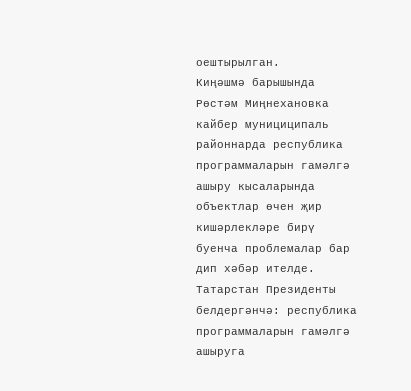оештырылган.
Киңәшмә барышында Рөстәм Миңнехановка кайбер мунициципаль районнарда республика программаларын гамәлгә ашыру кысаларында объектлар өчен җир кишәрлекләре бирү буенча проблемалар бар дип хәбәр ителде.
Татарстан Президенты белдергәнчә: республика программаларын гамәлгә ашыруга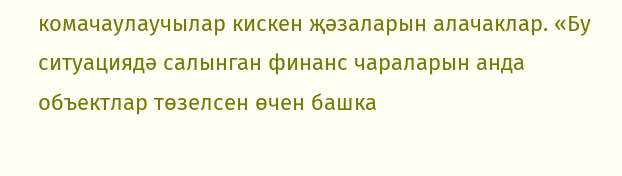комачаулаучылар кискен җәзаларын алачаклар. «Бу ситуациядә салынган финанс чараларын анда объектлар төзелсен өчен башка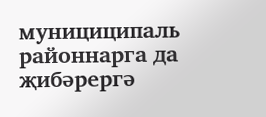мунициципаль районнарга да җибәрергә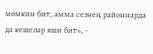мөмкин бит, әмма сезнең районнарда да кешеләр яши бит», -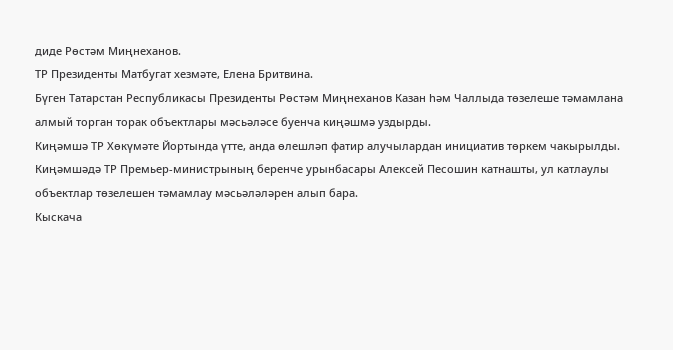диде Рөстәм Миңнеханов.
ТР Президенты Матбугат хезмәте, Елена Бритвина.
Бүген Татарстан Республикасы Президенты Рөстәм Миңнеханов Казан һәм Чаллыда төзелеше тәмамлана алмый торган торак объектлары мәсьәләсе буенча киңәшмә уздырды.
Киңәмшә ТР Хөкүмәте Йортында үтте, анда өлешләп фатир алучылардан инициатив төркем чакырылды.
Киңәмшәдә ТР Премьер-министрының беренче урынбасары Алексей Песошин катнашты, ул катлаулы объектлар төзелешен тәмамлау мәсьәләләрен алып бара.
Кыскача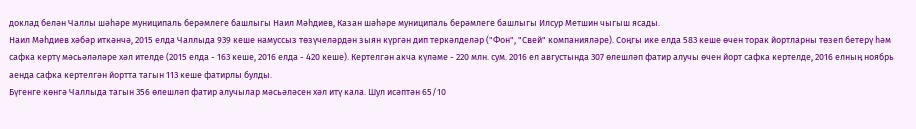доклад белән Чаллы шәһәре муниципаль берәмлеге башлыгы Наил Мәһдиев, Казан шәһәре муниципаль берәмлеге башлыгы Илсур Метшин чыгыш ясады.
Наил Мәһдиев хәбәр иткәнчә, 2015 елда Чаллыда 939 кеше намуссыз төзүчеләрдән зыян күргән дип теркәлделәр ("Фон", "Свей" компанияләре). Соңгы ике елда 583 кеше өчен торак йортларны төзеп бетерү һәм сафка кертү мәсьәләләре хәл ителде (2015 елда - 163 кеше, 2016 елда - 420 кеше). Кертелгән акча күләме - 220 млн. сум. 2016 ел августында 307 өлешләп фатир алучы өчен йорт сафка кертелде, 2016 елның ноябрь аенда сафка кертелгән йортта тагын 113 кеше фатирлы булды.
Бүгенге көнгә Чаллыда тагын 356 өлешләп фатир алучылар мәсьәләсен хәл итү кала. Шул исәптән 65/10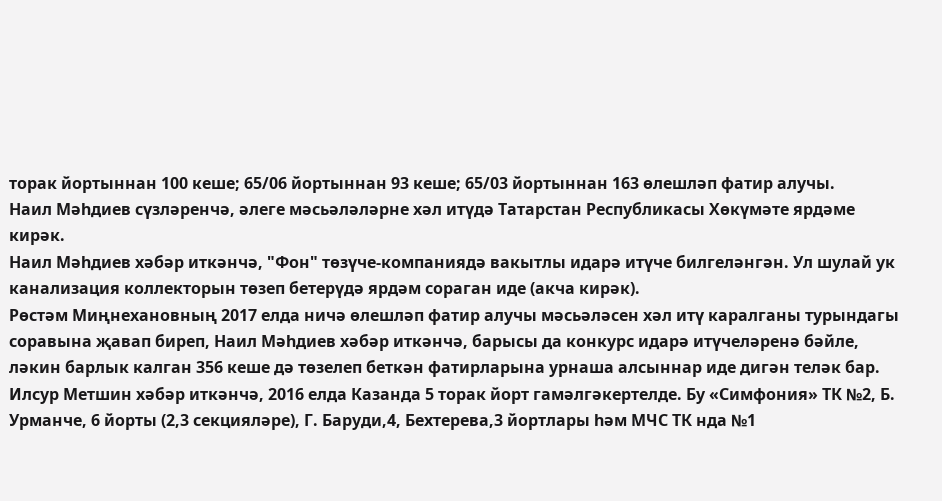торак йортыннан 100 кеше; 65/06 йортыннан 93 кеше; 65/03 йортыннан 163 өлешләп фатир алучы.
Наил Мәһдиев сүзләренчә, әлеге мәсьәләләрне хәл итүдә Татарстан Республикасы Хөкүмәте ярдәме кирәк.
Наил Мәһдиев хәбәр иткәнчә, "Фон" төзүче-компаниядә вакытлы идарә итүче билгеләнгән. Ул шулай ук канализация коллекторын төзеп бетерүдә ярдәм сораган иде (акча кирәк).
Рөстәм Миңнехановның 2017 елда ничә өлешләп фатир алучы мәсьәләсен хәл итү каралганы турындагы соравына җавап биреп, Наил Мәһдиев хәбәр иткәнчә, барысы да конкурс идарә итүчеләренә бәйле, ләкин барлык калган 356 кеше дә төзелеп беткән фатирларына урнаша алсыннар иде дигән теләк бар.
Илсур Метшин хәбәр иткәнчә, 2016 елда Казанда 5 торак йорт гамәлгәкертелде. Бу «Симфония» ТК №2, Б. Урманче, 6 йорты (2,3 секцияләре), Г. Баруди,4, Бехтерева,3 йортлары һәм МЧС ТК нда №1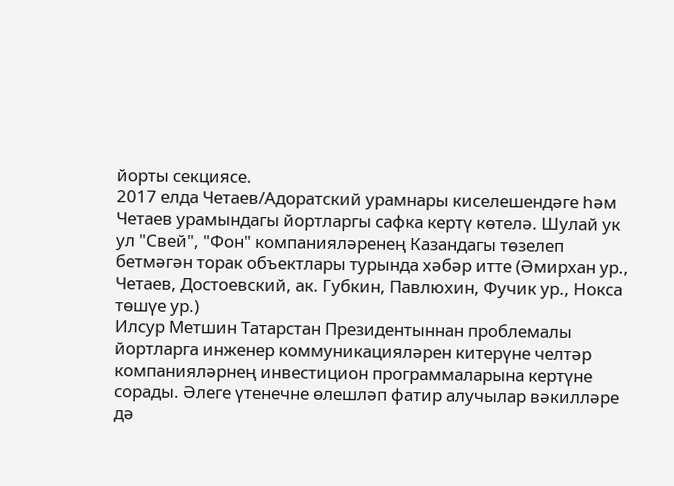йорты секциясе.
2017 елда Четаев/Адоратский урамнары киселешендәге һәм Четаев урамындагы йортларгы сафка кертү көтелә. Шулай ук ул "Свей", "Фон" компанияләренең Казандагы төзелеп бетмәгән торак объектлары турында хәбәр итте (Әмирхан ур., Четаев, Достоевский, ак. Губкин, Павлюхин, Фучик ур., Нокса төшүе ур.)
Илсур Метшин Татарстан Президентыннан проблемалы йортларга инженер коммуникацияләрен китерүне челтәр компанияләрнең инвестицион программаларына кертүне сорады. Әлеге үтенечне өлешләп фатир алучылар вәкилләре дә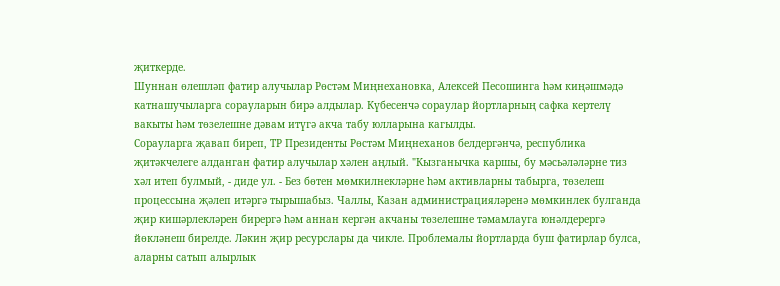җиткерде.
Шуннан өлешләп фатир алучылар Рөстәм Миңнехановка, Алексей Песошинга һәм киңәшмәдә катнашучыларга сорауларын бирә алдылар. Күбесенчә сораулар йортларның сафка кертелү вакыты һәм төзелешне дәвам итүгә акча табу юлларына кагылды.
Сорауларга җавап биреп, ТР Президенты Рөстәм Миңнеханов белдергәнчә, республика җитәкчелеге алданган фатир алучылар хәлен аңлый. "Кызганычка каршы, бу мәсьәләләрне тиз хәл итеп булмый, - диде ул. - Без бөтен мөмкилнекләрне һәм активларны табырга, төзелеш процессына җәлеп итәргә тырышабыз. Чаллы, Казан администрацияләренә мөмкинлек булганда җир кишәрлекләрен бирергә һәм аннан кергән акчаны төзелешне тәмамлауга юнәлдерергә йөкләнеш бирелде. Ләкин җир ресурслары да чикле. Проблемалы йортларда буш фатирлар булса, аларны сатып алырлык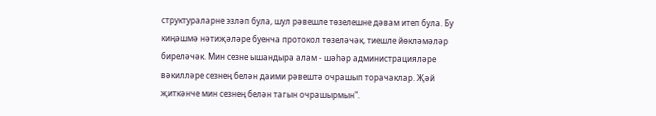структураларне эзләп була, шул рәвешле төзелешне дәвам итеп була. Бу киңәшмә нәтиҗәләре буенча протокол төзеләчәк, тиешле йөкләмәләр биреләчәк. Мин сезне ышандыра алам - шәһәр администрацияләре вәкилләре сезнең белән даими рәвештә очрашып торачаклар. Җәй җиткәнче мин сезнең белән тагын очрашырмын".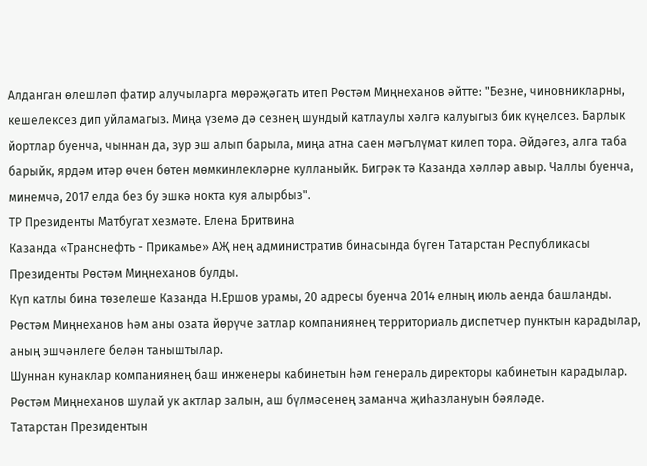Алданган өлешләп фатир алучыларга мөрәҗәгать итеп Рөстәм Миңнеханов әйтте: "Безне, чиновникларны, кешелексез дип уйламагыз. Миңа үземә дә сезнең шундый катлаулы хәлгә калуыгыз бик күңелсез. Барлык йортлар буенча, чыннан да, зур эш алып барыла, миңа атна саен мәгълүмат килеп тора. Әйдәгез, алга таба барыйк, ярдәм итәр өчен бөтен мөмкинлекләрне кулланыйк. Бигрәк тә Казанда хәлләр авыр. Чаллы буенча, минемчә, 2017 елда без бу эшкә нокта куя алырбыз".
ТР Президенты Матбугат хезмәте. Елена Бритвина
Казанда «Транснефть - Прикамье» АҖ нең административ бинасында бүген Татарстан Республикасы Президенты Рөстәм Миңнеханов булды.
Күп катлы бина төзелеше Казанда Н.Ершов урамы, 20 адресы буенча 2014 елның июль аенда башланды.
Рөстәм Миңнеханов һәм аны озата йөрүче затлар компаниянең территориаль диспетчер пунктын карадылар, аның эшчәнлеге белән таныштылар.
Шуннан кунаклар компаниянең баш инженеры кабинетын һәм генераль директоры кабинетын карадылар.
Рөстәм Миңнеханов шулай ук актлар залын, аш бүлмәсенең заманча җиһазлануын бәяләде.
Татарстан Президентын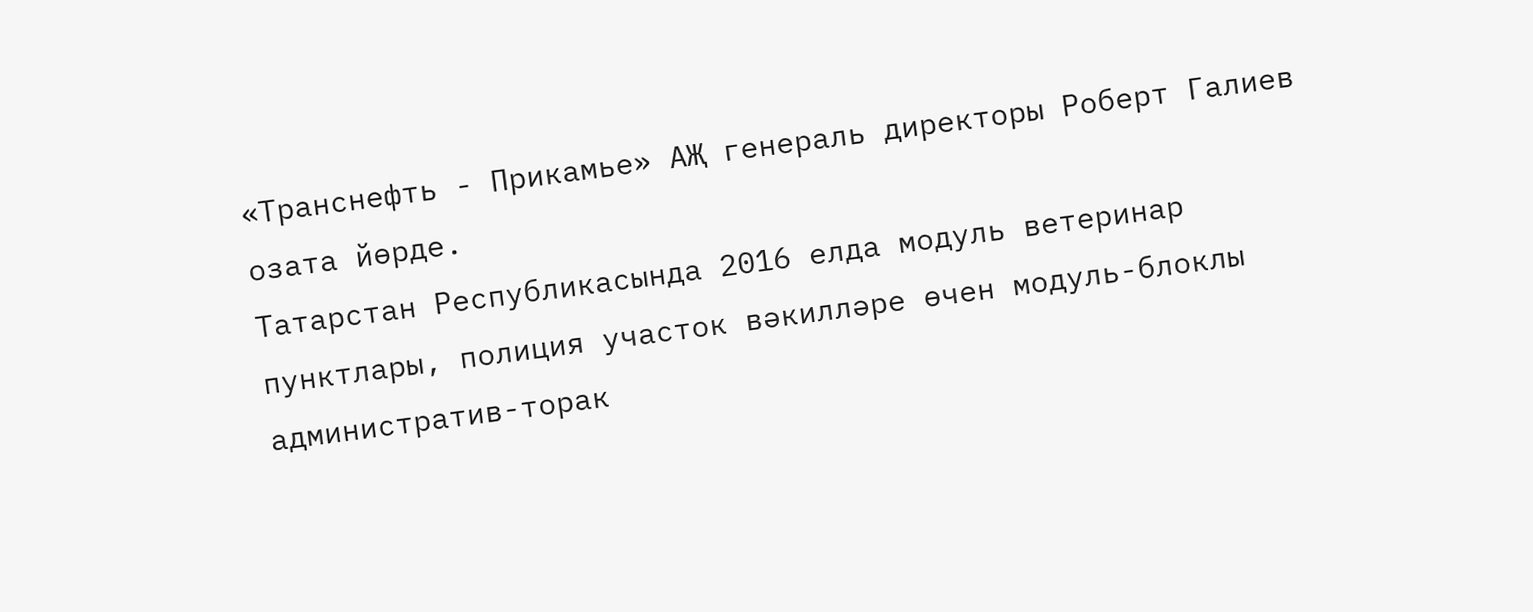«Транснефть - Прикамье» АҖ генераль директоры Роберт Галиев озата йөрде.
Татарстан Республикасында 2016 елда модуль ветеринар пунктлары, полиция участок вәкилләре өчен модуль-блоклы административ-торак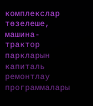комплекслар төзелеше, машина-трактор паркларын капиталь ремонтлау программалары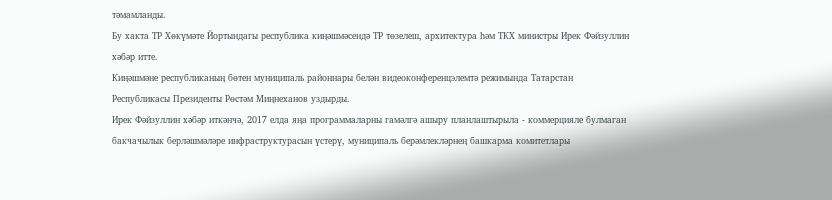тәмамланды.
Бу хакта ТР Хөкүмәте Йортындагы республика киңәшмәсендә ТР төзелеш, архитектура һәм ТКХ министры Ирек Фәйзуллин хәбәр итте.
Киңәшмәне республиканың бөтен муниципаль районнары белән видеоконференцэлемтә режимында Татарстан Республикасы Президенты Рөстәм Миңнеханов уздырды.
Ирек Фәйзуллин хәбәр иткәнчә, 2017 елда яңа программаларны гамәлгә ашыру планлаштырыла - коммерцияле булмаган бакчачылык берләшмәләре инфраструктурасын үстерү, муниципаль берәмлекләрнең башкарма комитетлары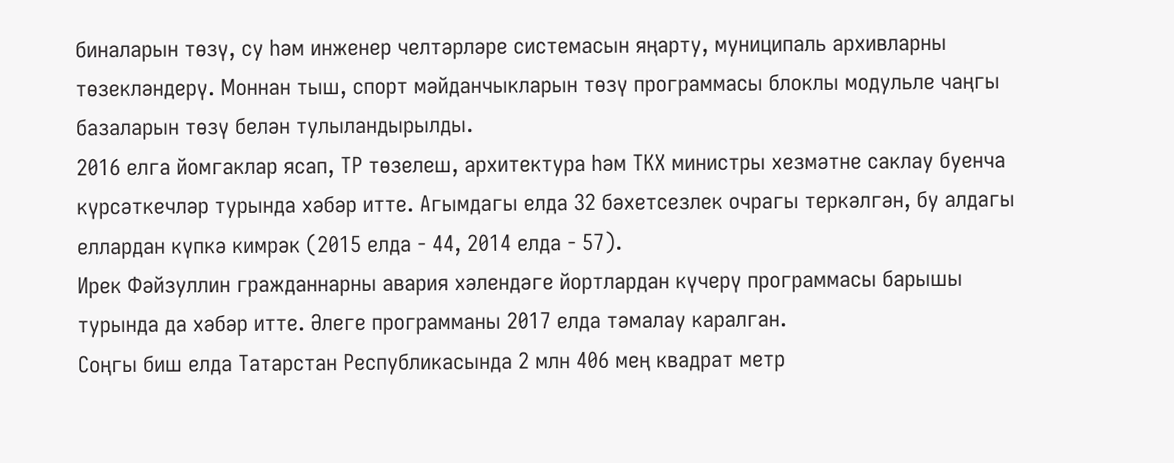биналарын төзү, су һәм инженер челтәрләре системасын яңарту, муниципаль архивларны төзекләндерү. Моннан тыш, спорт мәйданчыкларын төзү программасы блоклы модульле чаңгы базаларын төзү белән тулыландырылды.
2016 елга йомгаклар ясап, ТР төзелеш, архитектура һәм ТКХ министры хезмәтне саклау буенча күрсәткечләр турында хәбәр итте. Агымдагы елда 32 бәхетсезлек очрагы теркәлгән, бу алдагы еллардан күпкә кимрәк (2015 елда - 44, 2014 елда - 57).
Ирек Фәйзуллин гражданнарны авария хәлендәге йортлардан күчерү программасы барышы турында да хәбәр итте. Әлеге программаны 2017 елда тәмалау каралган.
Соңгы биш елда Татарстан Республикасында 2 млн 406 мең квадрат метр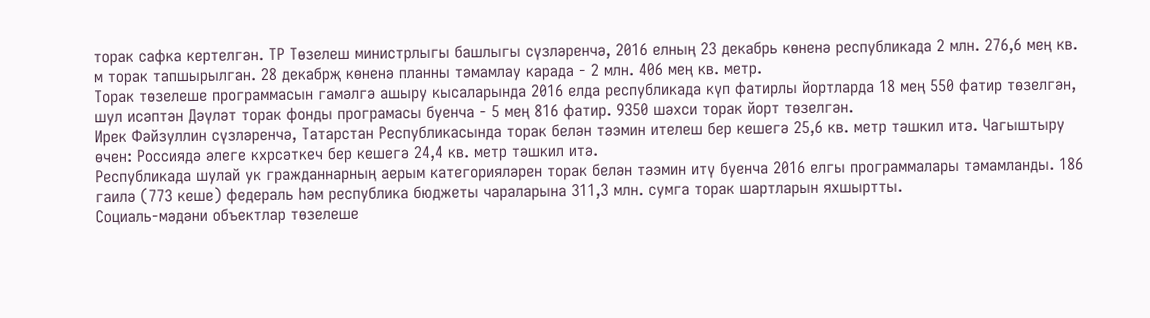торак сафка кертелгән. ТР Төзелеш министрлыгы башлыгы сүзләренчә, 2016 елның 23 декабрь көненә республикада 2 млн. 276,6 мең кв. м торак тапшырылган. 28 декабрҗ көненә планны тәмамлау карада - 2 млн. 406 мең кв. метр.
Торак төзелеше программасын гамәлгә ашыру кысаларында 2016 елда республикада күп фатирлы йортларда 18 мең 550 фатир төзелгән, шул исәптән Дәүләт торак фонды програмасы буенча - 5 мең 816 фатир. 9350 шәхси торак йорт төзелгән.
Ирек Фәйзуллин сүзләренчә, Татарстан Республикасында торак белән тәэмин ителеш бер кешегә 25,6 кв. метр тәшкил итә. Чагыштыру өчен: Россиядә әлеге кхрсәткеч бер кешегә 24,4 кв. метр тәшкил итә.
Республикада шулай ук гражданнарның аерым категорияләрен торак белән тәэмин итү буенча 2016 елгы программалары тәмамланды. 186 гаилә (773 кеше) федераль һәм республика бюджеты чараларына 311,3 млн. сумга торак шартларын яхшыртты.
Социаль-мәдәни объектлар төзелеше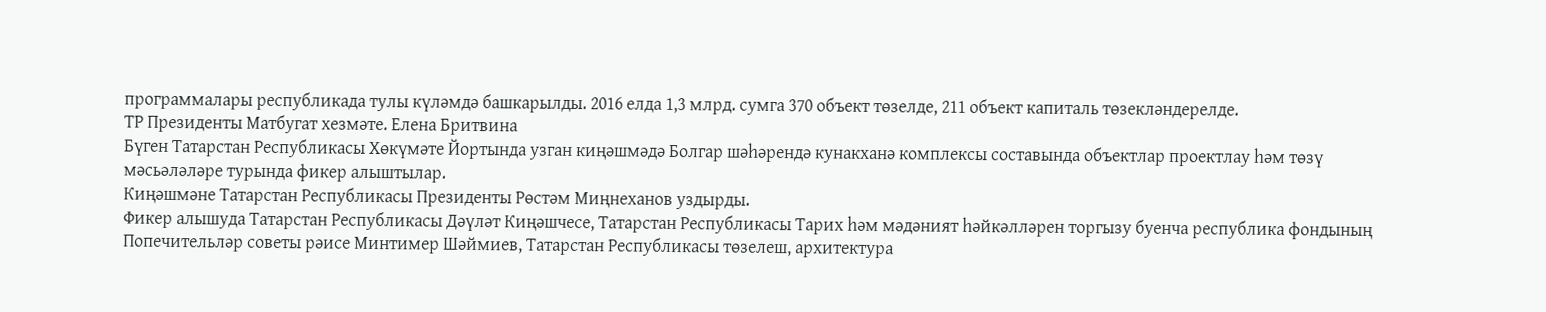программалары республикада тулы күләмдә башкарылды. 2016 елда 1,3 млрд. сумга 370 объект төзелде, 211 объект капиталь төзекләндерелде.
ТР Президенты Матбугат хезмәте. Елена Бритвина
Бүген Татарстан Республикасы Хөкүмәте Йортында узган киңәшмәдә Болгар шәһәрендә кунакханә комплексы составында объектлар проектлау һәм төзү мәсьәләләре турында фикер алыштылар.
Киңәшмәне Татарстан Республикасы Президенты Рөстәм Миңнеханов уздырды.
Фикер алышуда Татарстан Республикасы Дәүләт Киңәшчесе, Татарстан Республикасы Тарих һәм мәдәният һәйкәлләрен торгызу буенча республика фондының Попечительләр советы рәисе Минтимер Шәймиев, Татарстан Республикасы төзелеш, архитектура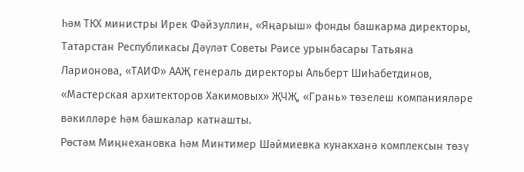һәм ТКХ министры Ирек Фәйзуллин, «Яңарыш» фонды башкарма директоры, Татарстан Республикасы Дәүләт Советы Рәисе урынбасары Татьяна Ларионова, «ТАИФ» ААҖ генераль директоры Альберт Шиһабетдинов, «Мастерская архитекторов Хакимовых» ҖЧҖ, «Грань» төзелеш компанияләре вәкилләре һәм башкалар катнашты.
Рөстәм Миңнехановка һәм Минтимер Шәймиевка кунакханә комплексын төзү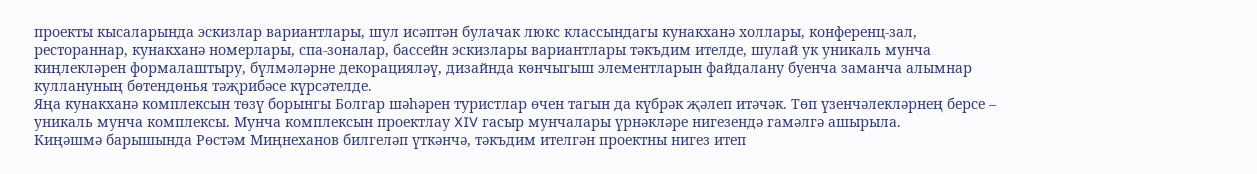проекты кысаларында эскизлар вариантлары, шул исәптән булачак люкс классындагы кунакханә холлары, конференц-зал, рестораннар, кунакханә номерлары, спа-зоналар, бассейн эскизлары вариантлары тәкъдим ителде, шулай ук уникаль мунча киңлекләрен формалаштыру, бүлмәләрне декорацияләү, дизайнда көнчыгыш элементларын файдалану буенча заманча алымнар куллануның бөтендөнья тәҗрибәсе күрсәтелде.
Яңа кунакханә комплексын төзү борынгы Болгар шәһәрен туристлар өчен тагын да күбрәк җәлеп итәчәк. Төп үзенчәлекләрнең берсе – уникаль мунча комплексы. Мунча комплексын проектлау XIV гасыр мунчалары үрнәкләре нигезендә гамәлгә ашырыла.
Киңәшмә барышында Рөстәм Миңнеханов билгеләп үткәнчә, тәкъдим ителгән проектны нигез итеп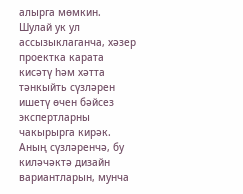алырга мөмкин. Шулай ук ул ассызыклаганча, хәзер проектка карата кисәтү һәм хәтта тәнкыйть сүзләрен ишетү өчен бәйсез экспертларны чакырырга кирәк. Аның сүзләренчә, бу киләчәктә дизайн вариантларын, мунча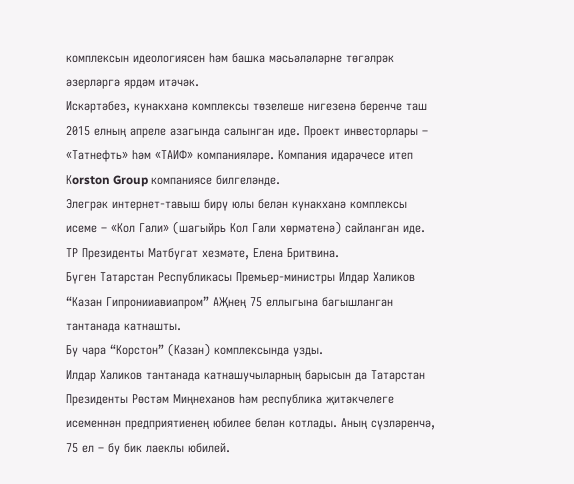комплексын идеологиясен һәм башка мәсьәләләрне төгәлрәк әзерләргә ярдәм итәчәк.
Искәртәбез, кунакханә комплексы төзелеше нигезенә беренче таш 2015 елның апреле азагында салынган иде. Проект инвесторлары – «Татнефть» һәм «ТАИФ» компанияләре. Компания идарәчесе итеп Кorston Group компаниясе билгеләнде.
Элегрәк интернет-тавыш бирү юлы белән кунакханә комплексы исеме – «Кол Гали» (шагыйрь Кол Гали хөрмәтенә) сайланган иде.
ТР Президенты Матбугат хезмәте, Елена Бритвина.
Бүген Татарстан Республикасы Премьер-министры Илдар Халиков “Казан Гипронииавиапром” АҖнең 75 еллыгына багышланган тантанада катнашты.
Бу чара “Корстон” (Казан) комплексында узды.
Илдар Халиков тантанада катнашучыларның барысын да Татарстан Президенты Рөстәм Миңнеханов һәм республика җитәкчелеге исеменнән предприятиенең юбилее белән котлады. Аның сүзләренчә, 75 ел – бу бик лаеклы юбилей.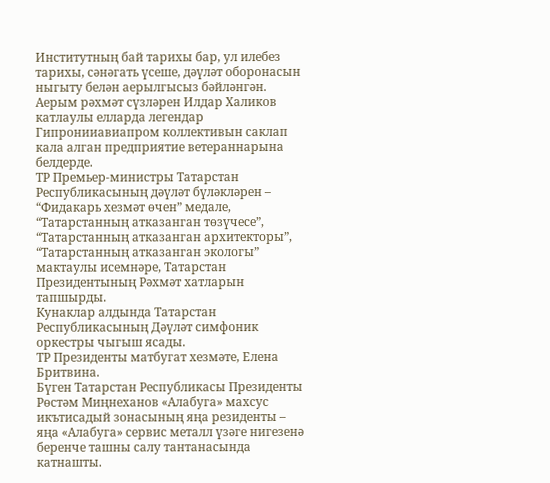Институтның бай тарихы бар, ул илебез тарихы, сәнәгать үсеше, дәүләт оборонасын ныгыту белән аерылгысыз бәйләнгән.
Аерым рәхмәт сүзләрен Илдар Халиков катлаулы елларда легендар Гипронииавиапром коллективын саклап кала алган предприятие ветераннарына белдерде.
ТР Премьер-министры Татарстан Республикасының дәүләт бүләкләрен – “Фидакарь хезмәт өчен” медале, “Татарстанның атказанган төзүчесе”, “Татарстанның атказанган архитекторы”, “Татарстанның атказанган экологы” мактаулы исемнәре, Татарстан Президентының Рәхмәт хатларын тапшырды.
Кунаклар алдында Татарстан Республикасының Дәүләт симфоник оркестры чыгыш ясады.
ТР Президенты матбугат хезмәте, Елена Бритвина.
Бүген Татарстан Республикасы Президенты Рөстәм Миңнеханов «Алабуга» махсус икътисадый зонасының яңа резиденты – яңа «Алабуга» сервис металл үзәге нигезенә беренче ташны салу тантанасында катнашты.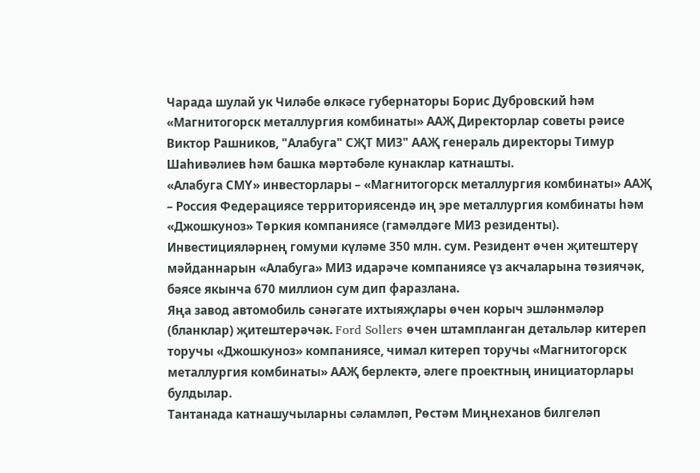Чарада шулай ук Чиләбе өлкәсе губернаторы Борис Дубровский һәм «Магнитогорск металлургия комбинаты» ААҖ Директорлар советы рәисе Виктор Рашников, "Алабуга" СҖТ МИЗ" ААҖ генераль директоры Тимур Шаһивәлиев һәм башка мәртәбәле кунаклар катнашты.
«Алабуга СМҮ» инвесторлары – «Магнитогорск металлургия комбинаты» ААҖ – Россия Федерациясе территориясендә иң эре металлургия комбинаты һәм «Джошкуноз» Төркия компаниясе (гамәлдәге МИЗ резиденты). Инвестицияләрнең гомуми күләме 350 млн. сум. Резидент өчен җитештерү мәйданнарын «Алабуга» МИЗ идарәче компаниясе үз акчаларына төзиячәк, бәясе якынча 670 миллион сум дип фаразлана.
Яңа завод автомобиль сәнәгате ихтыяҗлары өчен корыч эшләнмәләр (бланклар) җитештерәчәк. Ford Sollers өчен штампланган детальләр китереп торучы «Джошкуноз» компаниясе, чимал китереп торучы «Магнитогорск металлургия комбинаты» ААҖ берлектә, әлеге проектның инициаторлары булдылар.
Тантанада катнашучыларны сәламләп, Рөстәм Миңнеханов билгеләп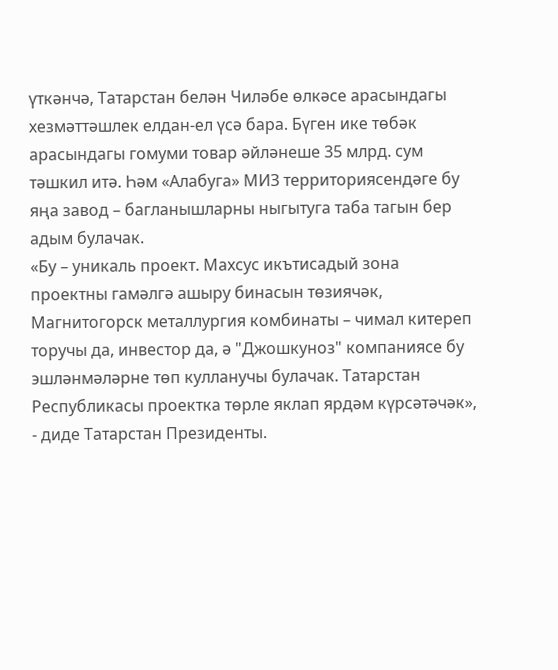үткәнчә, Татарстан белән Чиләбе өлкәсе арасындагы хезмәттәшлек елдан-ел үсә бара. Бүген ике төбәк арасындагы гомуми товар әйләнеше 35 млрд. сум тәшкил итә. Һәм «Алабуга» МИЗ территориясендәге бу яңа завод – багланышларны ныгытуга таба тагын бер адым булачак.
«Бу – уникаль проект. Махсус икътисадый зона проектны гамәлгә ашыру бинасын төзиячәк, Магнитогорск металлургия комбинаты – чимал китереп торучы да, инвестор да, ә "Джошкуноз" компаниясе бу эшләнмәләрне төп кулланучы булачак. Татарстан Республикасы проектка төрле яклап ярдәм күрсәтәчәк», - диде Татарстан Президенты.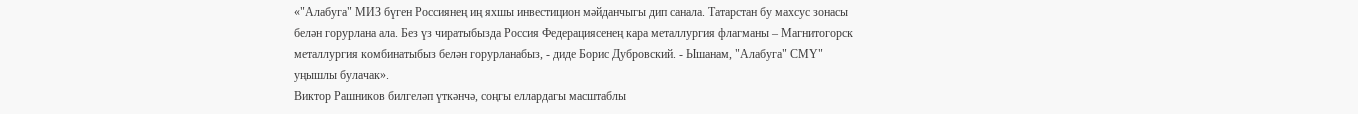«"Алабуга" МИЗ бүген Россиянең иң яхшы инвестицион мәйданчыгы дип санала. Татарстан бу махсус зонасы белән горурлана ала. Без үз чиратыбызда Россия Федерациясенең кара металлургия флагманы – Магнитогорск металлургия комбинатыбыз белән горурланабыз, - диде Борис Дубровский. - Ышанам, "Алабуга" СМҮ" уңышлы булачак».
Виктор Рашников билгеләп үткәнчә, соңгы еллардагы масштаблы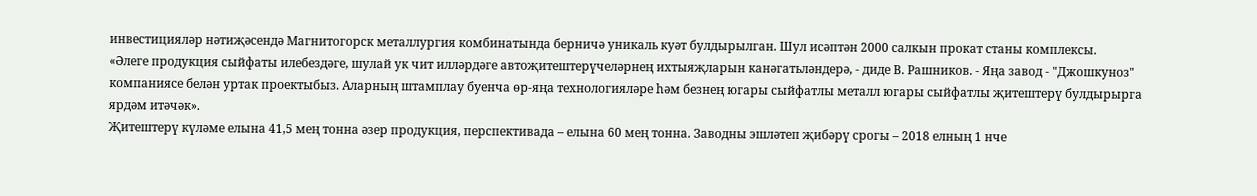инвестицияләр нәтиҗәсендә Магнитогорск металлургия комбинатында берничә уникаль куәт булдырылган. Шул исәптән 2000 салкын прокат станы комплексы.
«Әлеге продукция сыйфаты илебездәге, шулай ук чит илләрдәге автоҗитештерүчеләрнең ихтыяҗларын канәгатьләндерә, - диде В. Рашников. - Яңа завод - "Джошкуноз" компаниясе белән уртак проектыбыз. Аларның штамплау буенча өр-яңа технологияләре һәм безнең югары сыйфатлы металл югары сыйфатлы җитештерү булдырырга ярдәм итәчәк».
Җитештерү күләме елына 41,5 мең тонна әзер продукция, перспективада – елына 60 мең тонна. Заводны эшләтеп җибәрү срогы – 2018 елның 1 нче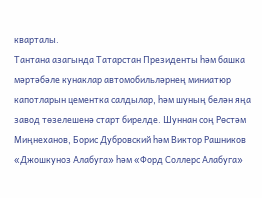кварталы.
Тантана азагында Татарстан Президенты һәм башка мәртәбәле кунаклар автомобильләрнең миниатюр капотларын цементка салдылар, һәм шуның белән яңа завод төзелешенә старт бирелде. Шуннан соң Рөстәм Миңнеханов, Борис Дубровский һәм Виктор Рашников «Джошкуноз Алабуга» һәм «Форд Соллерс Алабуга»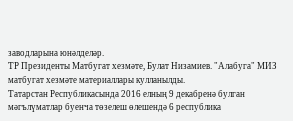заводларына юнәлделәр.
ТР Президенты Матбугат хезмәте, Булат Низамиев. "Алабуга" МИЗ матбугат хезмәте материаллары кулланылды.
Татарстан Республикасында 2016 елның 9 декабренә булган мәгълүматлар буенча төзелеш өлешендә 6 республика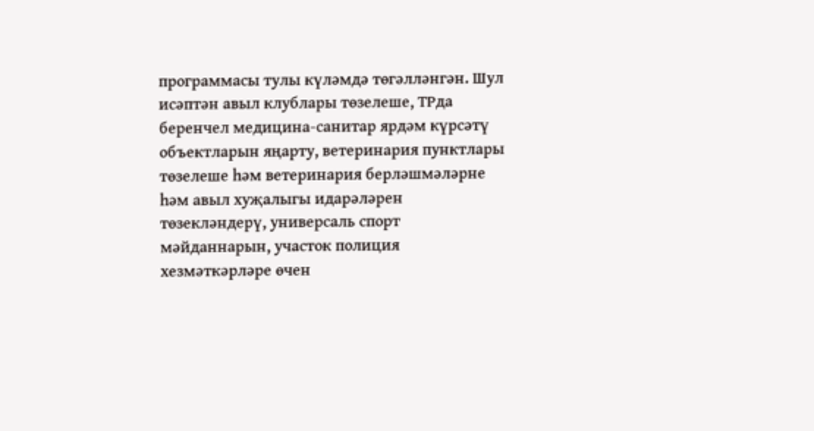программасы тулы күләмдә төгәлләнгән. Шул исәптән авыл клублары төзелеше, ТРда беренчел медицина-санитар ярдәм күрсәтү объектларын яңарту, ветеринария пунктлары төзелеше һәм ветеринария берләшмәләрне һәм авыл хуҗалыгы идарәләрен төзекләндерү, универсаль спорт мәйданнарын, участок полиция хезмәткәрләре өчен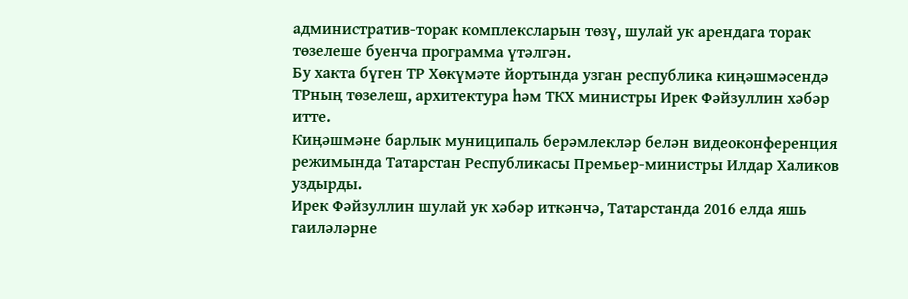административ-торак комплексларын төзү, шулай ук арендага торак төзелеше буенча программа үтәлгән.
Бу хакта бүген ТР Хөкүмәте йортында узган республика киңәшмәсендә ТРның төзелеш, архитектура һәм ТКХ министры Ирек Фәйзуллин хәбәр итте.
Киңәшмәне барлык муниципаль берәмлекләр белән видеоконференция режимында Татарстан Республикасы Премьер-министры Илдар Халиков уздырды.
Ирек Фәйзуллин шулай ук хәбәр иткәнчә, Татарстанда 2016 елда яшь гаиләләрне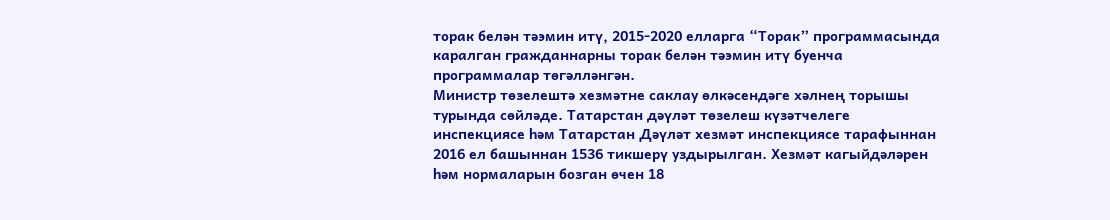торак белән тәэмин итү, 2015-2020 елларга “Торак” программасында каралган гражданнарны торак белән тәэмин итү буенча программалар төгәлләнгән.
Министр төзелештә хезмәтне саклау өлкәсендәге хәлнең торышы турында сөйләде. Татарстан дәүләт төзелеш күзәтчелеге инспекциясе һәм Татарстан Дәүләт хезмәт инспекциясе тарафыннан 2016 ел башыннан 1536 тикшерү уздырылган. Хезмәт кагыйдәләрен һәм нормаларын бозган өчен 18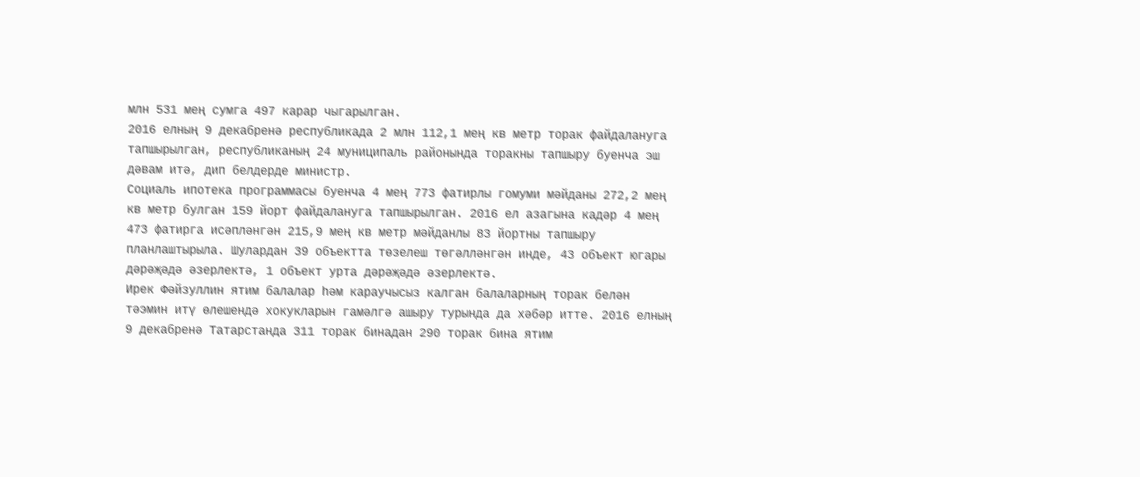млн 531 мең сумга 497 карар чыгарылган.
2016 елның 9 декабренә республикада 2 млн 112,1 мең кв метр торак файдалануга тапшырылган, республиканың 24 муниципаль районында торакны тапшыру буенча эш дәвам итә, дип белдерде министр.
Социаль ипотека программасы буенча 4 мең 773 фатирлы гомуми мәйданы 272,2 мең кв метр булган 159 йорт файдалануга тапшырылган. 2016 ел азагына кадәр 4 мең 473 фатирга исәпләнгән 215,9 мең кв метр мәйданлы 83 йортны тапшыру планлаштырыла. Шулардан 39 объектта төзелеш төгәлләнгән инде, 43 объект югары дәрәҗәдә әзерлектә, 1 объект урта дәрәҗәдә әзерлектә.
Ирек Фәйзуллин ятим балалар һәм караучысыз калган балаларның торак белән тәэмин итү өлешендә хокукларын гамәлгә ашыру турында да хәбәр итте. 2016 елның 9 декабренә Татарстанда 311 торак бинадан 290 торак бина ятим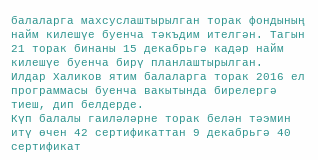балаларга махсуслаштырылган торак фондының найм килешүе буенча тәкъдим ителгән. Тагын 21 торак бинаны 15 декабрьгә кадәр найм килешүе буенча бирү планлаштырылган.
Илдар Халиков ятим балаларга торак 2016 ел программасы буенча вакытында бирелергә тиеш, дип белдерде.
Күп балалы гаиләләрне торак белән тәэмин итү өчен 42 сертификаттан 9 декабрьгә 40 сертификат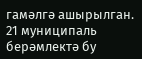гамәлгә ашырылган. 21 муниципаль берәмлектә бу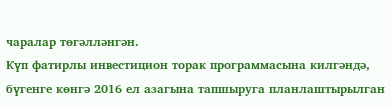чаралар төгәлләнгән.
Күп фатирлы инвестицион торак программасына килгәндә, бүгенге көнгә 2016 ел азагына тапшыруга планлаштырылган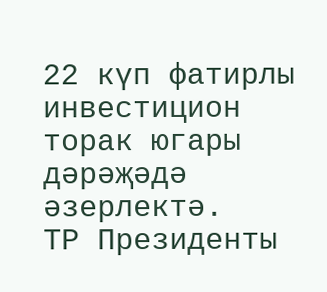22 күп фатирлы инвестицион торак югары дәрәҗәдә әзерлектә.
ТР Президенты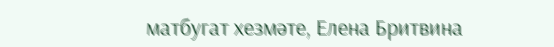матбугат хезмәте, Елена Бритвина